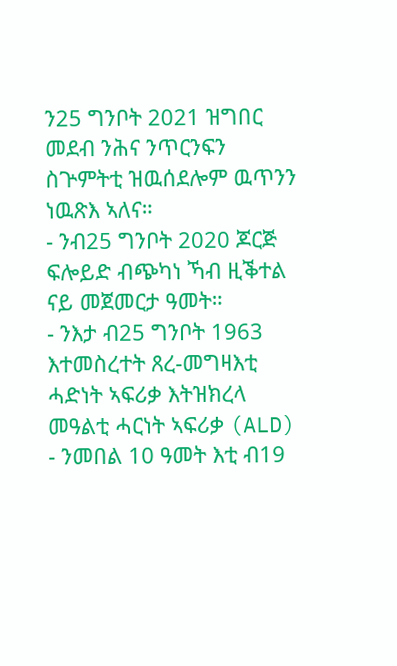ን25 ግንቦት 2021 ዝግበር መደብ ንሕና ንጥርንፍን ስጕምትቲ ዝዉሰደሎም ዉጥንን ነዉጽእ ኣለና።
- ንብ25 ግንቦት 2020 ጆርጅ ፍሎይድ ብጭካነ ኻብ ዚቕተል ናይ መጀመርታ ዓመት።
- ንእታ ብ25 ግንቦት 1963 እተመስረተት ጸረ-መግዛእቲ ሓድነት ኣፍሪቃ እትዝክረላ መዓልቲ ሓርነት ኣፍሪቃ (ALD)
- ንመበል 10 ዓመት እቲ ብ19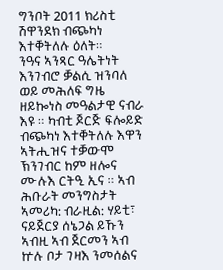ግንቦት 2011 ክሪስቲ ሽዋንደክ ብጭካነ እተቐትለሉ ዕለት።
ንዓና ኣንጻር ዓሌትነት እንገብሮ ቓልሲ ዝንባለ ወይ መሕለፍ ግዜ ዘይኰነስ መዓልታዊ ናብራ እዩ ። ካብቲ ጆርጅ ፍሎይድ ብጭካነ እተቐትለሉ እዋን ኣትሒዝና ተቓውሞ ኽንገብር ከም ዘሎና ሙሉእ ርትዒ ኢና ። ኣብ ሕቡራት መንግስታት ኣመሪካ: ብራዚል: ሃይቲ፣ ናይጀርያ ሰኔጋል ይኹን ኣብዚ ኣብ ጀርመን ኣብ ኵሉ ቦታ ገዛእ ንመሰልና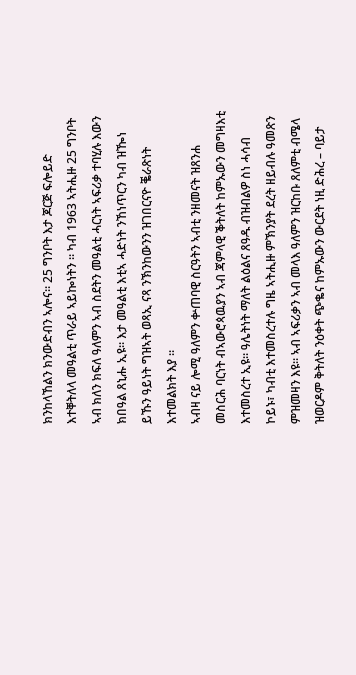ክንከላኸልን ክንውድብን ኣሎና። 25 ግንቦት እታ ጆርጅ ፍሎይድ እተቐትለላ መዓልቲ ጥራይ ኣይኰነትን ። ካብ 1963 ኣትሒዙ 25 ግንቦት ኣብ ክለን ክፍለ ዓለምን ኣብ ስደትን መዓልቲ ሓርነት ኣፍሪቃ ተባሂሉ እውን ክበዓል ጸኒሑ ኢዩ። እታ መዓልቲ እቲኣ ሓድነት ንኸነጥርን ካብ ዝዀነ ይኹን ዓይነት ግዝኣት ወጻኢ ናጻ ንኽንከውንን ዝገበርናዮ ቘራጽነት እተመልክት እያ ።
ኣብዛ ናይ ሎሚ ዓለምን ቍጠባዊ ስርዓትን ኣብቲ ንዘመናት ዝጸንሐ መስርሕ ባርነት ብኣውሮጳዉያን ኣብ ጃምላዊ ቕትለት ከምኡውን መግዛእቲ እተመስረተ ኢዩ። ዓሌትነት ማለት ልዕልና ጸዓዱ ብዝብልዎ ስነ ሓሳብ ኮይኑ፣ ካብቲ እተመስረተሉ ግዜ ኣትሒዙ ምኽንያት ደረት ዘይብሉ ዓመጽን ምዝመዛን እዩ። ኣብ ኣፍሪቃን ኣብ መላእ ዓለምን ዝርከቡ ጸለምቲ ብሜላ ዝወርዶም ቅትለት ንዕቀት ጭቈና ከምኡውን ውርደት ነዚ ድሕረ – ባይታ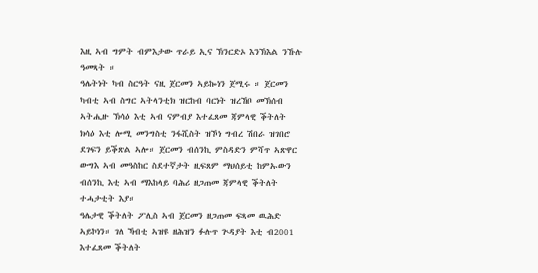እዚ ኣብ ግምት ብምእታው ጥራይ ኢና ኽንርድኦ እንኽእል ንኹሉ ዓመጻት ።
ዓሌትነት ካብ ስርዓት ናዚ ጀርመን ኣይኰነን ጀሚሩ ። ጀርመን ካብቲ ኣብ ስግር ኣትላንቲክ ዝርከብ ባርነት ዝረኸቦ መኽሰብ ኣትሒዙ ኽሳዕ እቲ ኣብ ናምብያ እተፈጸመ ጃምላዊ ቕትለት ክሳዕ እቲ ሎሚ መንግስቲ ንፋሺስት ዝኾነ ግብረ ሽበራ ዝገበሮ ደገፍን ይቕጽል ኣሎ። ጀርመን ብሰንኪ ምስዳድን ምሻጥ ኣጽዋር ውግእ ኣብ መዓስከር ስደተኛታት ዚፍጸም ማህሰይቲ ከምኡውን ብሰንኪ እቲ ኣብ ማእከላይ ባሕሪ ዘጋጠመ ጃምላዊ ቕትለት ተሓታቲት እያ።
ዓሌታዊ ቕትለት ፖሊስ ኣብ ጀርመን ዘጋጠመ ፍጻመ ዉሕድ ኣይኮነን። ገለ ኻብቲ ኣዝዩ ዘሕዝን ፉሉጥ ጕዳያት እቲ ብ2001 እተፈጸመ ቕትለት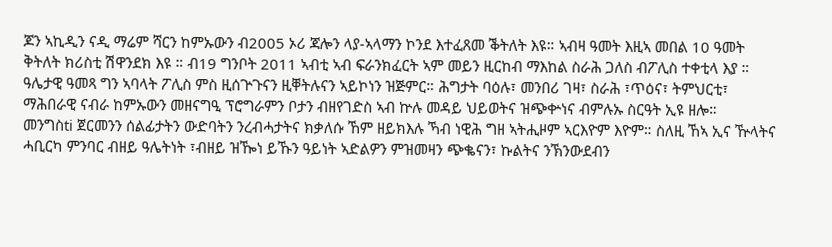ጆን ኣኪዲን ናዲ ማሬም ሻርን ከምኡውን ብ2005 ኦሪ ጃሎን ላያ-ኣላማን ኮንደ እተፈጸመ ቕትለት እዩ። ኣብዛ ዓመት እዚኣ መበል 10 ዓመት ቅትለት ክሪስቲ ሽዋንደክ እዩ ። ብ19 ግንቦት 2011 ኣብቲ ኣብ ፍራንክፈርት ኣም መይን ዚርከብ ማእከል ስራሕ ጋለስ ብፖሊስ ተቀቲላ እያ ።
ዓሌታዊ ዓመጻ ግን ኣባላት ፖሊስ ምስ ዚሰጕጉናን ዚቐትሉናን ኣይኮነን ዝጅምር። ሕግታት ባዕሉ፣ መንበሪ ገዛ፣ ስራሕ ፣ጥዕና፣ ትምህርቲ፣ ማሕበራዊ ናብራ ከምኡውን መዘናግዒ ፕሮግራምን ቦታን ብዘየገድስ ኣብ ኵሉ መዳይ ህይወትና ዝጭቍነና ብምሉኡ ስርዓት ኢዩ ዘሎ።
መንግስti ጀርመንን ሰልፊታትን ውድባትን ንረብሓታትና ክቃለሱ ኸም ዘይክእሉ ኻብ ነዊሕ ግዘ ኣትሒዞም ኣርእዮም እዮም። ስለዚ ኸኣ ኢና ዅላትና ሓቢርካ ምንባር ብዘይ ዓሌትነት ፣ብዘይ ዝዀነ ይኹን ዓይነት ኣድልዎን ምዝመዛን ጭቈናን፣ ኩልትና ንኽንውደብን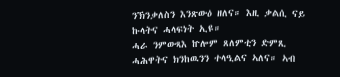ንኽንቃለስን እንጽውዕ ዘለና። እዚ ቃልሲ ናይ ኩላትና ሓላፍነት ኢዩ።
ሓራ ንምውጻእ ኵሎም ጸለምቲን ድምጺ ሓሕዋትና ክንከዉንን ተላዒልና ኣለና። ኣብ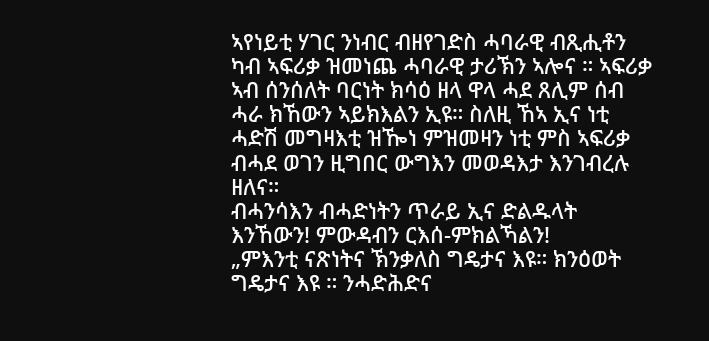ኣየነይቲ ሃገር ንነብር ብዘየገድስ ሓባራዊ ብጺሒቶን ካብ ኣፍሪቃ ዝመነጨ ሓባራዊ ታሪኽን ኣሎና ። ኣፍሪቃ ኣብ ሰንሰለት ባርነት ክሳዕ ዘላ ዋላ ሓደ ጸሊም ሰብ ሓራ ክኸውን ኣይክእልን ኢዩ። ስለዚ ኸኣ ኢና ነቲ ሓድሽ መግዛእቲ ዝዀነ ምዝመዛን ነቲ ምስ ኣፍሪቃ ብሓደ ወገን ዚግበር ውግእን መወዳእታ እንገብረሉ ዘለና።
ብሓንሳእን ብሓድነትን ጥራይ ኢና ድልዱላት እንኸውን! ምውዳብን ርእሰ-ምክልኻልን!
„ምእንቲ ናጽነትና ኽንቃለስ ግዴታና እዩ። ክንዕወት ግዴታና እዩ ። ንሓድሕድና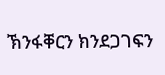ኽንፋቐርን ክንደጋገፍን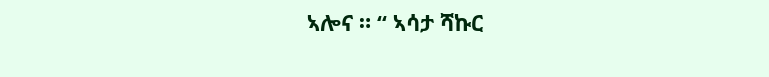ኣሎና ። “ ኣሳታ ሻኩር